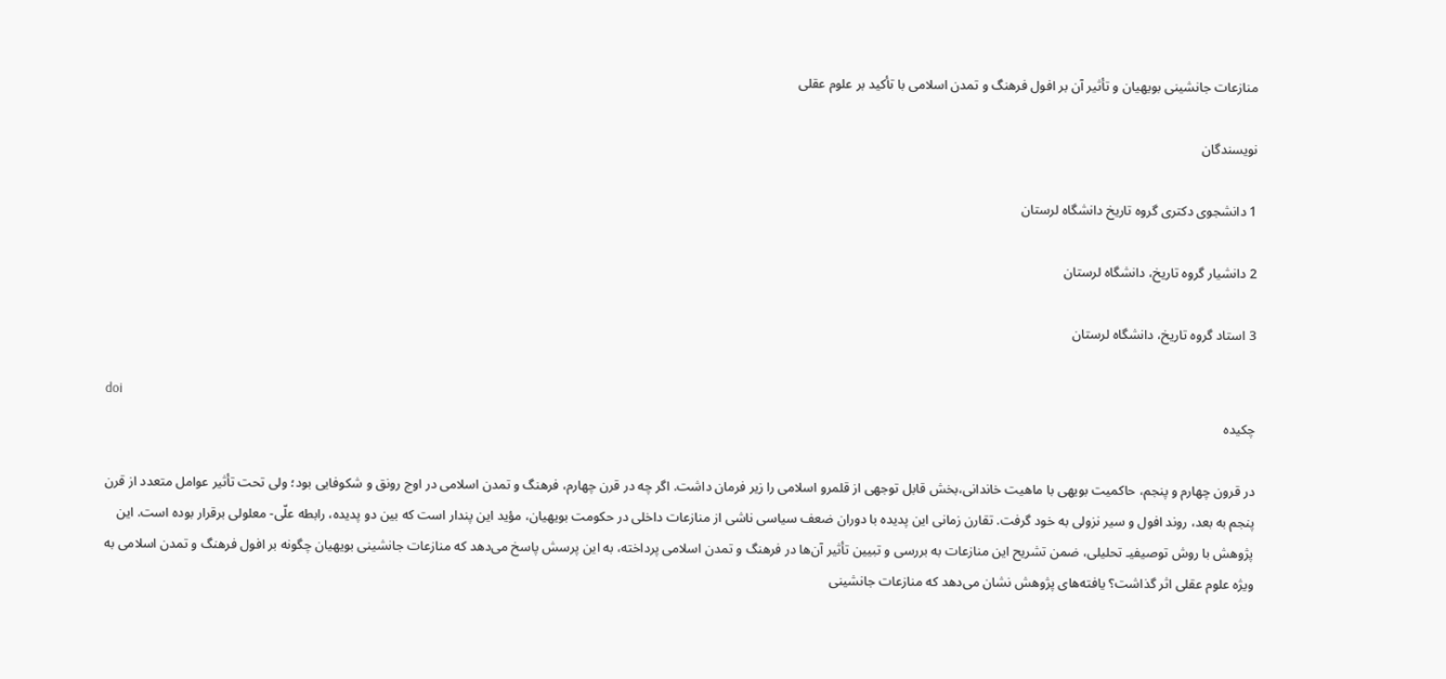منازعات جانشینی بویهیان و تأثیر آن بر افول فرهنگ و تمدن اسلامی با تأکید بر علوم عقلی

نویسندگان

1 دانشجوی دکتری گروه تاریخ دانشگاه لرستان

2 دانشیار گروه تاریخ، دانشگاه لرستان

3 استاد گروه تاریخ، دانشگاه لرستان

doi
چکیده

در قرون چهارم و پنجم، حاکمیت بویهی با ماهیت خاندانی،بخش قابل توجهی از قلمرو اسلامی را زیر فرمان داشت. اگر چه در قرن چهارم، فرهنگ و تمدن اسلامی در اوج رونق و شکوفایی بود؛ ولی تحت تأثیر عوامل متعدد از قرن پنجم به بعد، روند افول و سیر نزولی به خود گرفت. تقارن زمانی این پدیده با دوران ضعف سیاسی ناشی از منازعات داخلی در حکومت بویهیان، مؤید این پندار است که بین دو پدیده، رابطه علّی- معلولی برقرار بوده است. این پژوهش با روش توصیفیـ تحلیلی، ضمن تشریح این منازعات به بررسی و تبیین تأثیر آن‌ها در فرهنگ و تمدن اسلامی پرداخته، به این پرسش پاسخ می‌دهد که منازعات جانشینی بویهیان چگونه بر افول فرهنگ و تمدن اسلامی به ویژه علوم عقلی اثر گذاشت؟ یافته‌های پژوهش نشان می‌دهد که منازعات جانشینی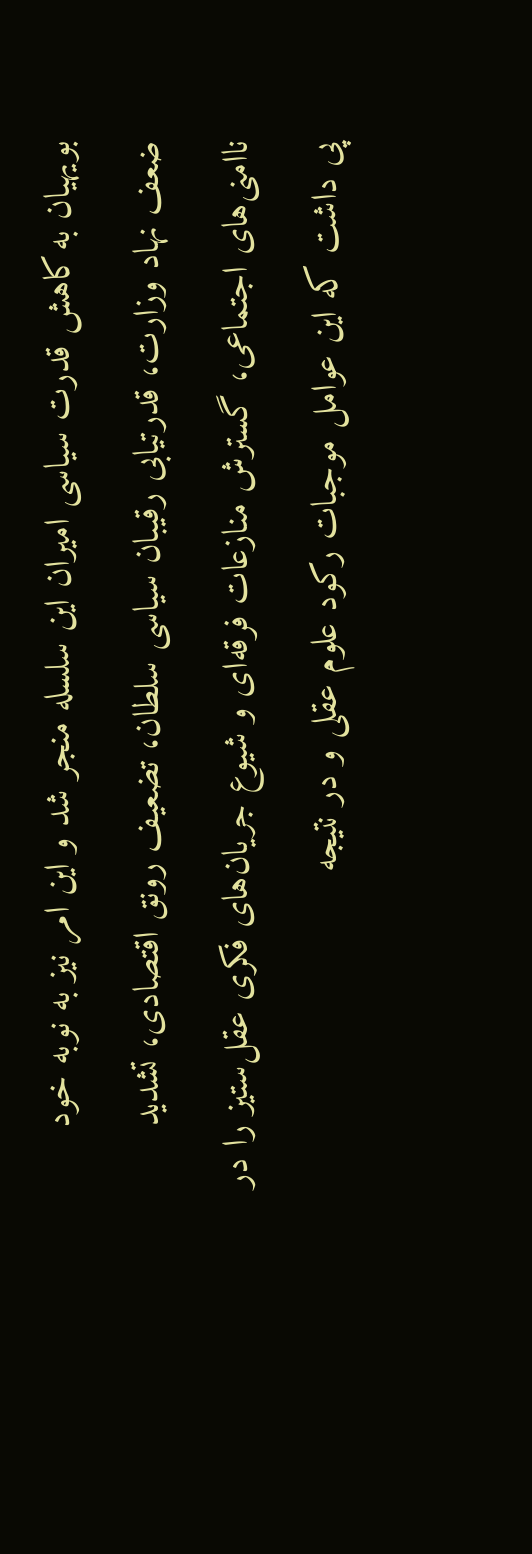بویهیان به کاهش قدرت سیاسی امیران این سلسله منجر شد و این امر نیز به نوبه خود ضعف نهاد وزارت، قدرتیابی رقیبان سیاسی سلطان، تضعیف رونق اقتصادی، تشدید ناامنی‌های اجتماعی، گسترش منازعات فرقه‌ای و شیوع جریان‌های فکری عقل‌ستیز را در پی داشت که این عوامل موجبات رکود علوم عقلی و در نتیجه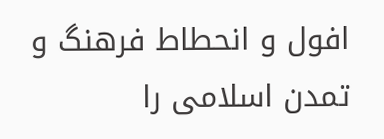افول و انحطاط فرهنگ و تمدن اسلامی را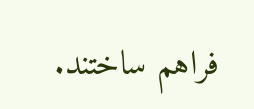فراهم ساختند.